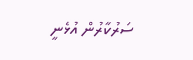ސަރުކާރުން އުޅެނީ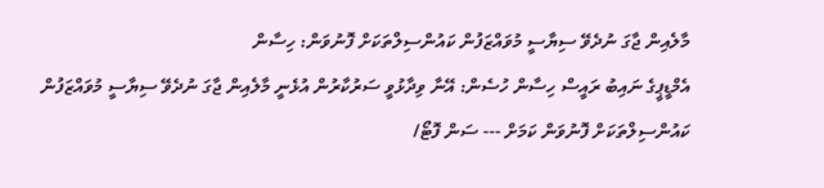މާލެއިން ޖާގަ ނުދެވޭ ސިޔާސީ މުވައްޒަފުން ކައުންސިލްތަކަށް ފޮނުވަން: ހިސާން
އެމްޑީޕީގެ ނައިބު ރައީސް ހިސާން ހުސެން: އޭނާ ވިދާޅުވީ ސަރުކާރުން އުޅެނީ މާލެއިން ޖާގަ ނުދެވޭ ސިޔާސީ މުވައްޒަފުން ކައުންސިލްތަކަށް ފޮނުވަން ކަމަށް --- ސަން ފޮޓޯ/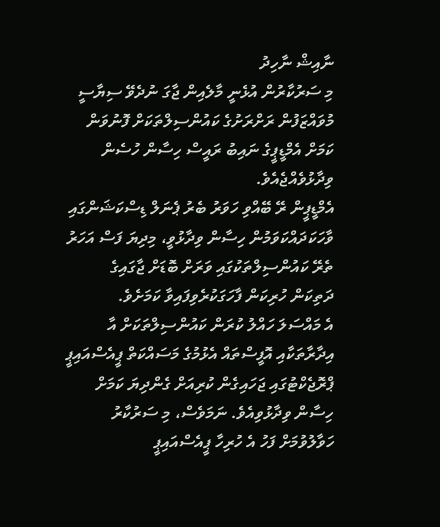ނާއިޝް ނާހިދު
މި ސަރުކާރުން އުޅެނީ މާލެއިން ޖާގަ ނުދެވޭ ސިޔާސީ މުވައްޒަފުން ރަށްރަށުގެ ކައުންސިލްތަކަށް ފޮނުވަން ކަމަށް އެމްޑީޕީގެ ނައިބު ރައީސް ހިސާން ހުސެން ވިދާޅުވެއްޖެއެވެ.
އެމްޑީޕީން ރޭ ބޭއްވި ހަވަރު ބެރު ޕެނަލް ޑިސްކަޝަންގައި ވާހަކަދައްކަވަމުން ހިސާން ވިދާޅުވީ، މިދިޔަ ފަސް އަހަރު ތެރޭ ކައުންސިލްތަކުގައި ވަރަށް ބޮޑަށް ޖާގައިގެ ދަތިކަން ހުރިކަން ފާހަގަކުރެވިފައިވާ ކަމަށެވެ.
އެ މައްސަލަ ހައްލު ކުރަން ކައުންސިލްތަކަށް އާ އިދާރާތަކާއި އޮފީސްތައް އެޅުމުގެ މަސައްކަތް ޕީއެސްއައިޕީ ޕްރޮޖެކްޓުގައި ޖަހައިގެން ކުރިއަށް ގެންދިޔަ ކަމަށް ހިސާން ވިދާޅުވިއެވެ. ނަމަވެސް، މި ސަރުކާރު ހަވާލުވުމަށް ފަހު އެ ހުރިހާ ޕީއެސްއައިޕީ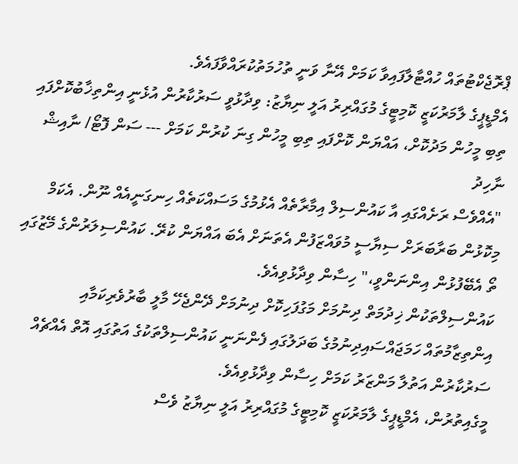ޕްރޮޖެކްޓުތައް ހުއްޓާލާފައިވާ ކަމަށް އޭނާ ވަނީ ތުހުމަތުކުރައްވާފައެވެ.
އެމްޑީޕީގެ ލާމަރުކަޒީ ކޮމިޓީގެ މުގައްރިރު އަލީ ނިޔާޒު: ވިދާޅުވީ ސަރުކާރުން އުޅެނީ އިންތިޚާބުކޮށްފައި ތިބި މީހުން މަދުކޮށް، އައްޔަން ކޮށްފައި ތިބި މީހުން ގިނަ ކުރުން ކަމަށް --- ސަން ފޮޓޯ/ ނާއިޝް ނާހިދު
"އެއްވެސް ރަށެއްގައި އާ ކައުންސިލް އިމާރާތެއް އެޅުމުގެ މަސައްކަތެއް ހިނގަނީއެއް ނޫން. އެކަމް މިކޮޅުން ބަރާބަރަށް ސިޔާސީ މުވައްޒަފުން އެތަނަށް އެބަ އައްޔަން ކުރޭ. ކައުންސިލަރުންގެ މޭޒުގައި ތޯ އެބޭފުޅުން އިންނަންވީ،" ހިސާން ވިދާޅުވިއެވެ.
ކައުންސިލްތަކުން ޚިދުމަތް ދިނުމަށް މަގުފަހިކޮށް ދިނުމަށް ދޭންޖެހޭ މާލީ ބާރުވެރިކަމާއި އިންތިޒާމުތައް ހަމަޖައްސައިދިނުމުގެ ބަދަލުގައި ފެންނަނީ ކައުންސިލްތަކުގެ އަތުގައި އޮތް އެއްޗެއް ސަރުކާރުން އަތުލާ މަންޒަރު ކަމަށް ހިސާން ވިދާޅުވިއެވެ.
މީގެއިތުރުން، އެމްޑީޕީގެ ލާމަރުކަޒީ ކޮމިޓީގެ މުގައްރިރު އަލީ ނިޔާޒު ވެސް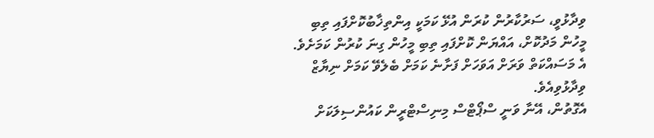ވިދާޅުވީ، ސަރުކާރުން ކުރަން އުޅޭ ކަމަކީ އިންތިޚާބުކޮށްފައި ތިބި މީހުން މަދުކޮށް، އައްޔަން ކޮށްފައި ތިބި މީހުން ގިނަ ކުރުން ކަމަށެވެ. އެ މަސައްކަތް ވަރަށް އަވަހަށް ފަށާނެ ކަމަށް ބެލެވޭ ކަމަށް ނިޔާޒް ވިދާޅުވިއެވެ.
އެގޮތުން، އޭނާ ވަނީ ސްޕޯޓްސް މިނިސްޓްރީން ކައުންސިލަކަށް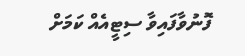ފޮނުވާފައިވާ ސިޓީއެއް ކަމަށް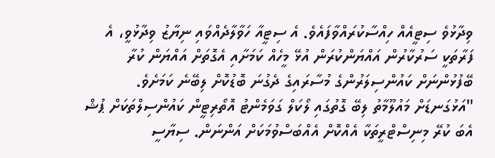ވިދާޅުވެ ސިޓީއެއް ހިއްސާކުރައްވާފައެވެ. އެ ސިޓީއާ ހަވާލާދެއްވައި ނިޔާޒު ވިދާޅުވީ، އެ ފަރާތަކީ ސަރުކާރުން އައްޔަންކުރަން އުޅޭ މީހެއް ކަމަށާއި އެގޮތަށް އައްޔަން ކުރާ ބޭފުޅުންނަށް ކައުންސިލަރުންގެ މުސާރައިގެ ދެގުނަ ބޮޑުކޮށް ލިބޭނެ ކަމަށެވެ.
"އަޅުގަނޑަށް މައުލޫމާތު ލިބޭ ގޮތުގައި ލޯކަލް ގަވަމެންޓު އޮތޯރިޓީން ކައުންސިލްތަކަށް ޕުޝް އެބަ ކުރޭ މިނިސްޓްރީތަކާ އެއްކޮށް އެއްބަސްވުމަކަށް އަންނަން. ސިޔާސީ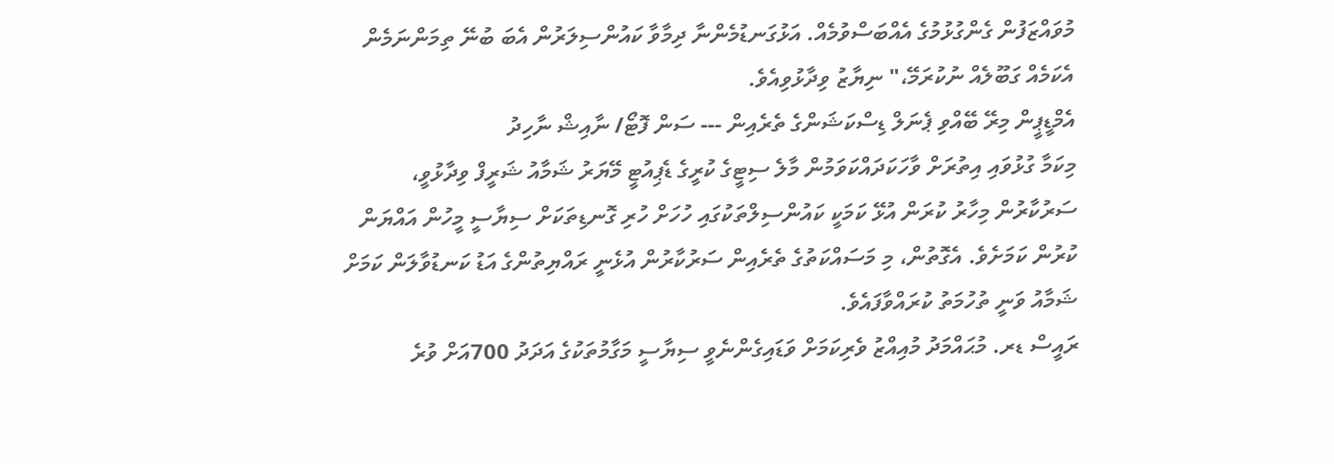މުވައްޒަފުން ގެންގުޅުމުގެ އެއްބަސްވުމެއް. އަޅުގަނޑުމެންނާ ދިމާވާ ކައުންސިލަރުން އެބަ ބުނޭ ތިމަންނަމެން އެކަމެއް ގަބޫލެއް ނުކުރަމޭ،" ނިޔާޒު ވިދާޅުވިއެވެ.
އެމްޑީޕީން މިރޭ ބޭއްވި ޕެނަލް ޑިސްކަޝަންގެ ތެރެއިން --- ސަން ފޮޓޯ/ ނާއިޝް ނާހިދު
މިކަމާ ގުޅުވައި އިތުރަށް ވާހަކަދައްކަވަމުން މާލެ ސިޓީގެ ކުރީގެ ޑެޕިއުޓީ މޭޔަރު ޝަމާއު ޝަރީފް ވިދާޅުވީ، ސަރުކާރުން މިހާރު ކުރަން އުޅޭ ކަމަކީ ކައުންސިލްތަކުގައި ހުހަށް ހުރި ގޮނޑިތަކަށް ސިޔާސީ މީހުން އައްޔަން ކުރުން ކަމަށެވެ. އެގޮތުން، މި މަސައްކަތުގެ ތެރެއިން ސަރުކާރުން އުޅެނީ ރައްޔިތުންގެ އަޑު ކަނޑުވާލަން ކަމަށް ޝަމާއު ވަނީ ތުހުމަތު ކުރައްވާފައެވެ.
ރައީސް ޑރ. މުޙައްމަދު މުއިއްޒު ވެރިކަމަށް ވަޑައިގެންނެވީ ސިޔާސީ މަގާމުތަކުގެ އަދަދު 700އަށް ވުރެ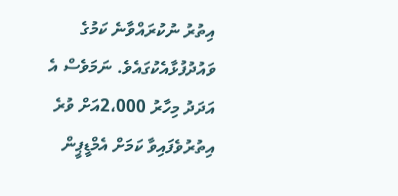އިތުރު ނުކުރައްވާނެ ކަމުގެ ވައުދުފުޅާއެކުގައެވެ. ނަމަވެސް އެ އަދަދު މިހާރު 2،000އަށް ވުރެ އިތުރުވެފައިވާ ކަމަށް އެމްޑީޕީން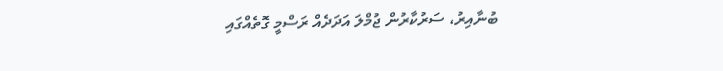ބުނާއިރު، ސަރުކާރުން ޖުމްލަ އަދަދެއް ރަސްމީ ގޮތެއްގައި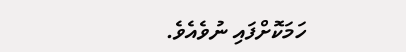ހަމަކޮށްފައި ނުވެއެވެ.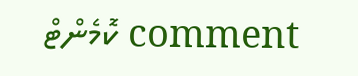comment ކޮމެންޓް